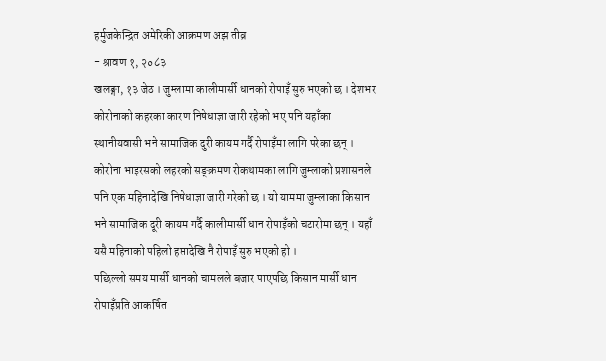हर्मुजकेन्द्रित अमेरिकी आक्रमण अझ तीव्र
- श्रावण १, २०८३
खलङ्गा, १३ जेठ । जुम्लामा कालीमार्सी धानको रोपाइँ सुरु भएको छ । देशभर कोरोनाको कहरका कारण निषेधाज्ञा जारी रहेको भए पनि यहाँका स्थानीयवासी भने सामाजिक दुरी कायम गर्दै रोपाइँमा लागि परेका छन् । कोरोना भाइरसको लहरको सङ्क्रमण रोकथामका लागि जुम्लाको प्रशासनले पनि एक महिनादेखि निषेधाज्ञा जारी गरेको छ । यो याममा जुम्लाका किसान भने सामाजिक दूरी कायम गर्दै कालीमार्सी धान रोपाइँको चटारोमा छन् । यहाँ यसै महिनाको पहिलो हप्तादेखि नै रोपाइँ सुरु भएको हो ।
पछिल्लो समय मार्सी धानको चामलले बजार पाएपछि किसान मार्सी धान रोपाइँप्रति आकर्षित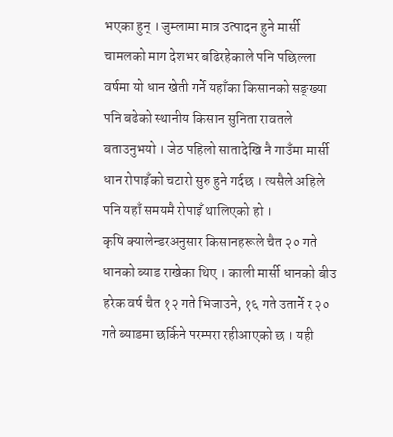भएका हुन् । जुम्लामा मात्र उत्पादन हुने मार्सी चामलको माग देशभर बढिरहेकाले पनि पछिल्ला वर्षमा यो धान खेती गर्ने यहाँका किसानको सङ्ख्या पनि बढेको स्थानीय किसान सुनिता रावतले बताउनुभयो । जेठ पहिलो सातादेखि नै गाउँमा मार्सी धान रोपाइँको चटारो सुरु हुने गर्दछ । त्यसैले अहिले पनि यहाँ समयमै रोपाइँ थालिएको हो ।
कृषि क्यालेन्डरअनुसार किसानहरूले चैत २० गते धानको ब्याड राखेका थिए । काली मार्सी धानको बीउ हरेक वर्ष चैत १२ गते भिजाउने, १६ गते उतार्ने र २० गते ब्याडमा छर्किने परम्परा रहीआएको छ । यही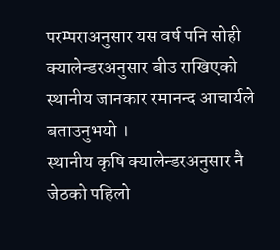परम्पराअनुसार यस वर्ष पनि सोही क्यालेन्डरअनुसार बीउ राखिएको स्थानीय जानकार रमानन्द आचार्यले बताउनुभयो ।
स्थानीय कृषि क्यालेन्डरअनुसार नै जेठको पहिलो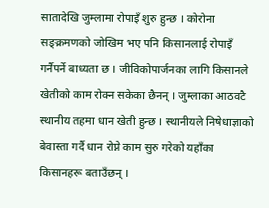सातादेखि जुम्लामा रोपाइँ शुरु हुन्छ । कोरोना सङ्क्रमणको जोखिम भए पनि किसानलाई रोपाइँ गर्नैपर्ने बाध्यता छ । जीविकोपार्जनका लागि किसानले खेतीको काम रोक्न सकेका छैनन् । जुम्लाका आठवटै स्थानीय तहमा धान खेती हुन्छ । स्थानीयले निषेधाज्ञाको बेवास्ता गर्दै धान रोप्ने काम सुरु गरेको यहाँका किसानहरू बताउँछन् ।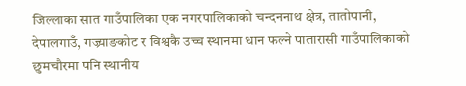जिल्लाका सात गाउँपालिका एक नगरपालिकाको चन्दननाथ क्षेत्र, तातोपानी, देपालगाउँ, गज्र्याङकोट र विश्वकै उच्च स्थानमा धान फल्ने पातारासी गाउँपालिकाको छुमचौरमा पनि स्थानीय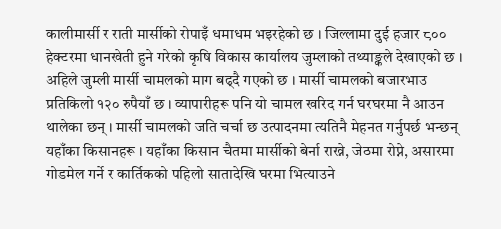कालीमार्सी र राती मार्सीको रोपाइँ धमाधम भइरहेको छ । जिल्लामा दुई हजार ८०० हेक्टरमा धानखेती हुने गरेको कृषि विकास कार्यालय जुम्लाको तथ्याङ्कले देखाएको छ ।
अहिले जुम्ली मार्सी चामलको माग बढ्दै गएको छ । मार्सी चामलको बजारभाउ प्रतिकिलो १२० रुपैयाँ छ । व्यापारीहरू पनि यो चामल खरिद गर्न घरघरमा नै आउन थालेका छन् । मार्सी चामलको जति चर्चा छ उत्पादनमा त्यतिनै मेहनत गर्नुपर्छ भन्छन् यहाँका किसानहरू । यहाँका किसान चैतमा मार्सीको बेर्ना राख्ने, जेठमा रोप्ने, असारमा गोडमेल गर्ने र कार्तिकको पहिलो सातादेखि घरमा भित्याउने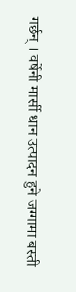गर्छन् । वर्षेनी मार्सी धान उत्पादन हुने जग्गामा बस्ती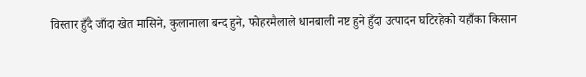विस्तार हुँदै जाँदा खेत मासिने, कुलानाला बन्द हुने, फोहरमैलाले धानबाली नष्ट हुने हुँदा उत्पादन घटिरहेको यहाँका किसान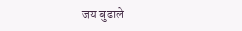जय बुढाले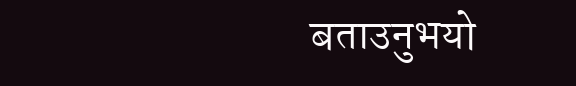बताउनुभयो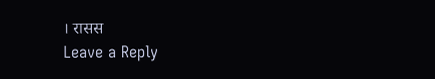। रासस
Leave a Reply